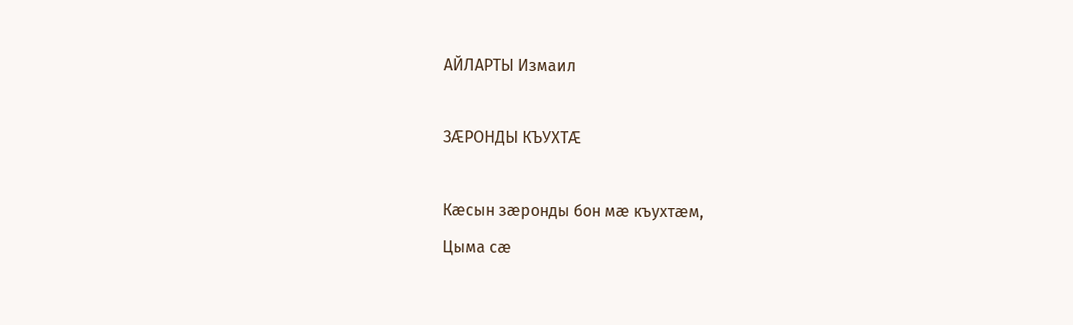АЙЛАРТЫ Измаил

ЗÆРОНДЫ КЪУХТÆ

Кæсын зæронды бон мæ къухтæм,
Цыма сæ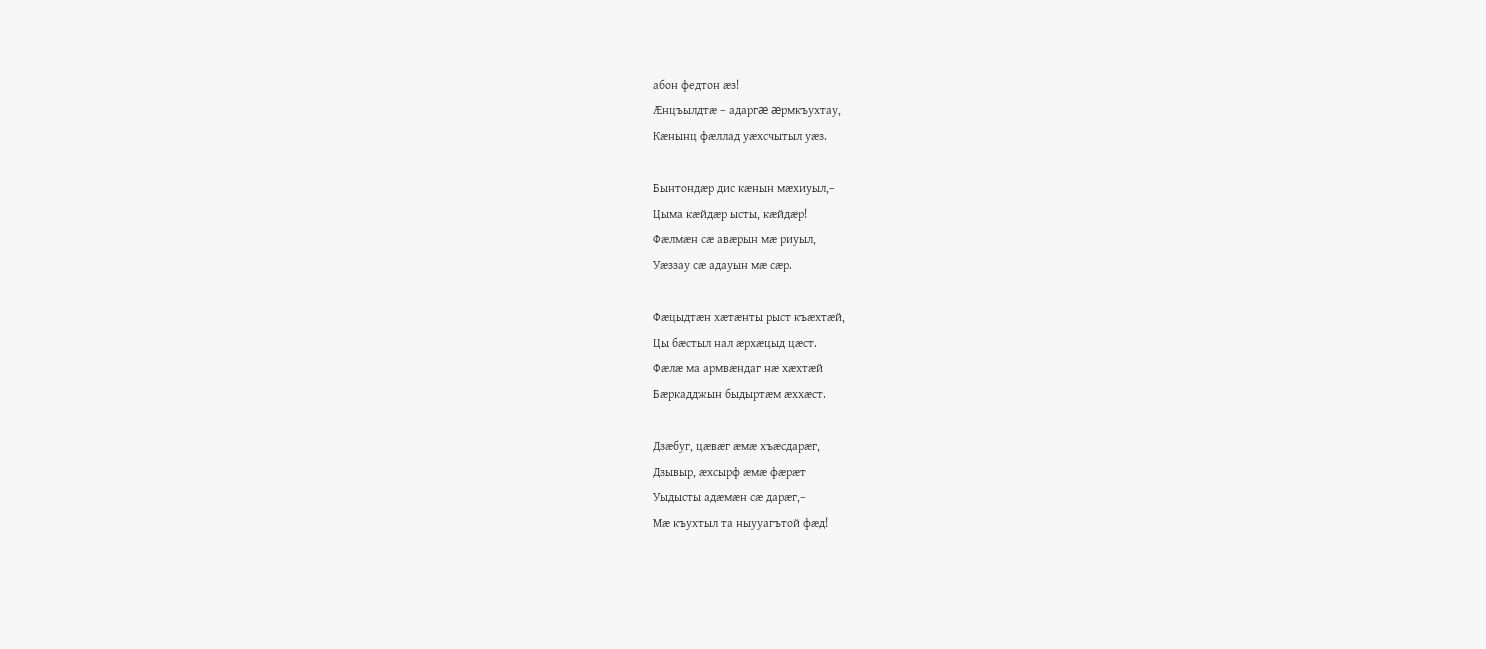абон федтон æз!
Æнцъылдтæ – адаргæ æрмкъухтау,
Кæнынц фæллад уæхсчытыл уæз.

Бынтондæр дис кæнын мæхиуыл,–
Цыма кæйдæр ысты, кæйдæр!
Фæлмæн сæ авæрын мæ риуыл,
Уæззау сæ адауын мæ сæр.

Фæцыдтæн хæтæнты рыст къæхтæй,
Цы бæстыл нал æрхæцыд цæст.
Фæлæ ма армвæндаг нæ хæхтæй
Бæркадджын быдыртæм æххæст.

Дзæбуг, цæвæг æмæ хъæсдарæг,
Дзывыр, æхсырф æмæ фæрæт
Уыдысты адæмæн сæ дарæг,–
Мæ къухтыл та ныууагътой фæд!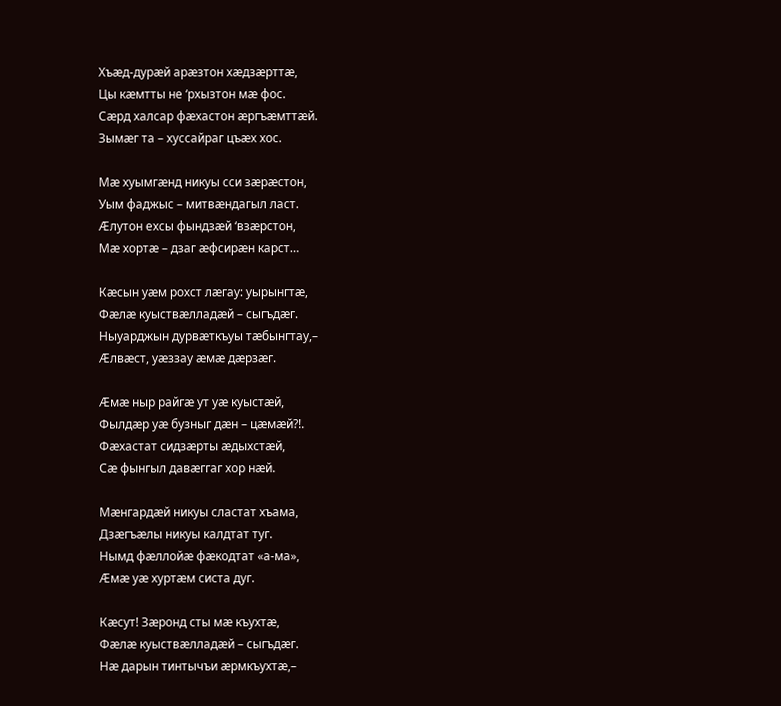Хъæд-дурæй арæзтон хæдзæрттæ,
Цы кæмтты не ‘рхызтон мæ фос.
Сæрд халсар фæхастон æргъæмттæй.
Зымæг та – хуссайраг цъæх хос.

Мæ хуымгæнд никуы сси зæрæстон,
Уым фаджыс – митвæндагыл ласт.
Æлутон ехсы фындзæй ‘взæрстон,
Мæ хортæ – дзаг æфсирæн карст…

Кæсын уæм рохст лæгау: уырынгтæ,
Фæлæ куыствæлладæй – сыгъдæг.
Ныуарджын дурвæткъуы тæбынгтау,–
Æлвæст, уæззау æмæ дæрзæг.

Æмæ ныр райгæ ут уæ куыстæй,
Фылдæр уæ бузныг дæн – цæмæй?!.
Фæхастат сидзæрты æдыхстæй,
Сæ фынгыл давæггаг хор нæй.

Мæнгардæй никуы сластат хъама,
Дзæгъæлы никуы калдтат туг.
Нымд фæллойæ фæкодтат «а-ма»,
Æмæ уæ хуртæм систа дуг.

Кæсут! Зæронд сты мæ къухтæ,
Фæлæ куыствæлладæй – сыгъдæг.
Нæ дарын тинтычъи æрмкъухтæ,–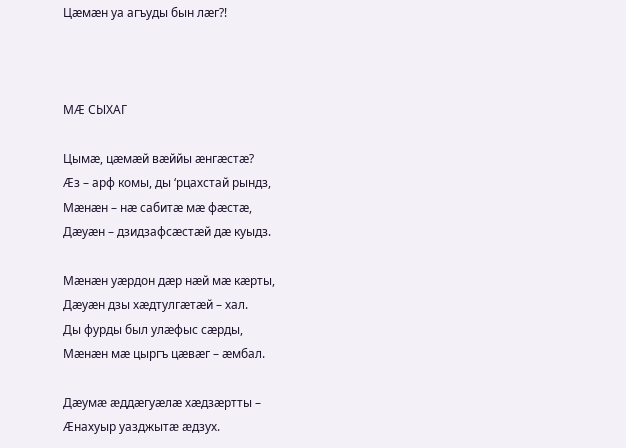Цæмæн уа агъуды бын лæг?!



МÆ СЫХАГ

Цымæ, цæмæй вæййы æнгæстæ?
Æз – арф комы, ды ‘рцахстай рындз,
Мæнæн – нæ сабитæ мæ фæстæ,
Дæуæн – дзидзафсæстæй дæ куыдз.

Мæнæн уæрдон дæр нæй мæ кæрты,
Дæуæн дзы хæдтулгæтæй – хал.
Ды фурды был улæфыс сæрды,
Мæнæн мæ цыргъ цæвæг – æмбал.

Дæумæ æддæгуæлæ хæдзæртты –
Æнахуыр уазджытæ æдзух.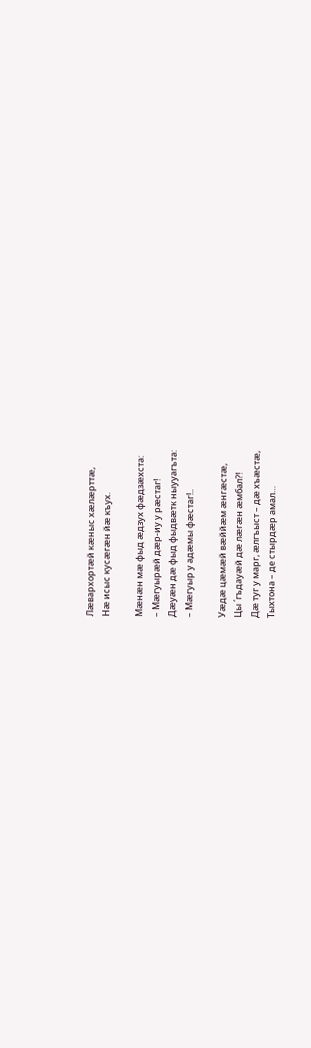Лæвархортæй кæныс хæлæрттæ,
Нæ исыс кусæгæн йæ къух.

Мæнæн мæ фыд æдзух фæдзæхста:
– Мæгуырæй дæр-иу у рæстаг!
Дæуæн дæ фыд фыдвæтк ныууагъта:
– Мæгуыр у адæмы фæстаг!..

Уæдæ цæмæй вæййæм æнгæстæ,
Цы ΄гъдауæй дæ лæгæн æмбал?!
Дæ туг у марг, æлгъыст – дæ хъæстæ,
Тыхтона – де стырдæр амал…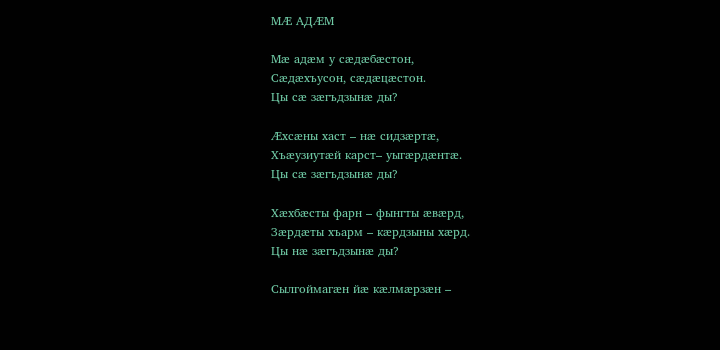МÆ АДÆМ

Мæ адæм у сæдæбæстон,
Сæдæхъусон, сæдæцæстон.
Цы сæ зæгъдзынæ ды?

Æхсæны хаст – нæ сидзæртæ,
Хъæузиутæй карст– уыгæрдæнтæ.
Цы сæ зæгъдзынæ ды?

Хæхбæсты фарн – фынгты æвæрд,
Зæрдæты хъарм – кæрдзыны хæрд.
Цы нæ зæгъдзынæ ды?

Сылгоймагæн йæ кæлмæрзæн –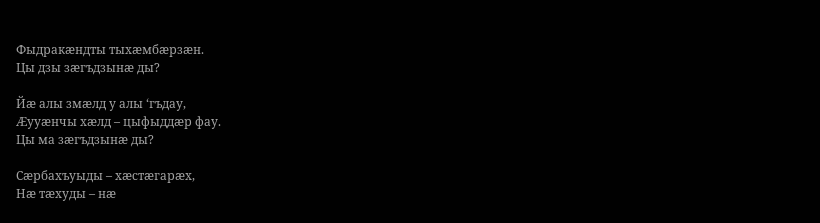Фыдракæндты тыхæмбæрзæн.
Цы дзы зæгъдзынæ ды?

Йæ алы змæлд у алы ‘гъдау,
Æууæнчы хæлд – цыфыддæр фау.
Цы ма зæгъдзынæ ды?

Сæрбахъуыды – хæстæгарæх,
Нæ тæхуды – нæ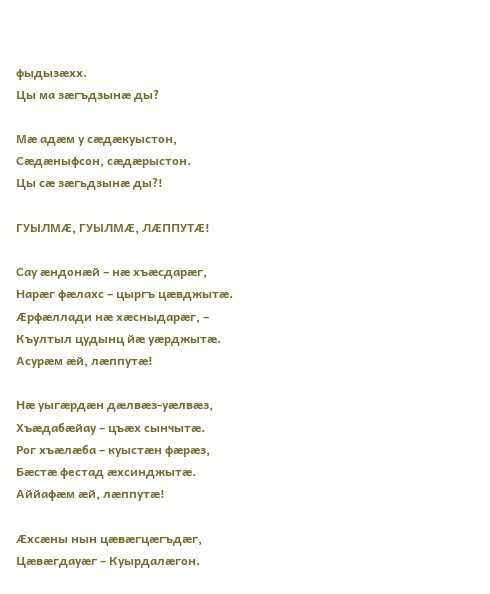фыдызæхх.
Цы ма зæгъдзынæ ды?

Мæ адæм у сæдæкуыстон,
Сæдæныфсон, сæдæрыстон.
Цы сæ зæгьдзынæ ды?!

ГУЫЛМÆ, ГУЫЛМÆ, ЛÆППУТÆ!

Сау æндонæй – нæ хъæсдарæг,
Нарæг фæлахс – цыргъ цæвджытæ.
Æрфæллади нæ хæсныдарæг, –
Къултыл цудынц йæ уæрджытæ.
Асурæм æй, лæппутæ!

Нæ уыгæрдæн дæлвæз-уæлвæз,
Хъæдабæйау – цъæх сынчытæ.
Рог хъæлæба – куыстæн фæрæз,
Бæстæ фестад æхсинджытæ.
Аййафæм æй, лæппутæ!

Æхсæны нын цæвæгцæгъдæг,
Цæвæгдауæг – Куырдалæгон.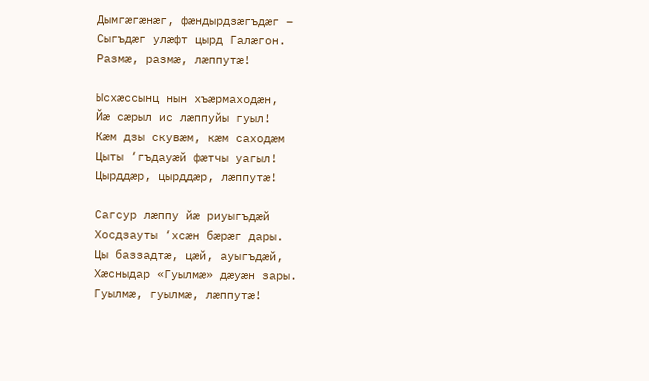Дымгæгæнæг, фæндырдзæгъдæг –
Сыгъдæг улæфт цырд Галæгон.
Размæ, размæ, лæппутæ!

Ысхæссынц нын хъæрмаходæн,
Йæ сæрыл ис лæппуйы гуыл!
Кæм дзы скувæм, кæм саходæм
Цыты ‘гъдауæй фæтчы уагыл!
Цырддæр, цырддæр, лæппутæ!

Сагсур лæппу йæ риуыгъдæй
Хосдзауты ‘хсæн бæрæг дары.
Цы баззадтæ, цæй, ауыгъдæй,
Хæсныдар «Гуылмæ» дæуæн зары.
Гуылмæ, гуылмæ, лæппутæ!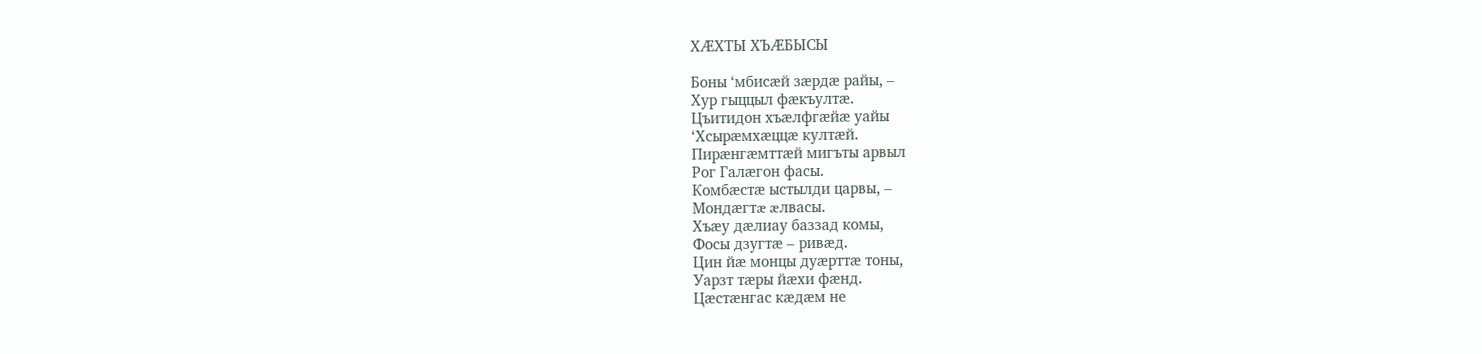ХÆХТЫ ХЪÆБЫСЫ

Боны ‘мбисæй зæрдæ райы, –
Хур гыццыл фæкъултæ.
Цъитидон хъæлфгæйæ уайы
‘Хсырæмхæццæ култæй.
Пирæнгæмттæй мигъты арвыл
Рог Галæгон фасы.
Комбæстæ ыстылди царвы, –
Мондæгтæ æлвасы.
Хъæу дæлиау баззад комы,
Фосы дзугтæ – ривæд.
Цин йæ монцы дуæрттæ тоны,
Уарзт тæры йæхи фæнд.
Цæстæнгас кæдæм не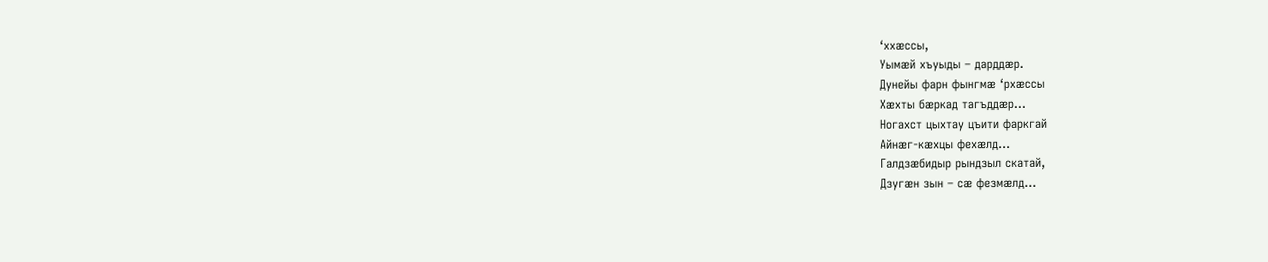‘ххæссы,
Уымæй хъуыды – дарддæр.
Дунейы фарн фынгмæ ‘рхæссы
Хæхты бæркад тагъддæр…
Ногахст цыхтау цъити фаркгай
Айнæг-кæхцы фехæлд…
Галдзæбидыр рындзыл скатай,
Дзугæн зын – сæ фезмæлд…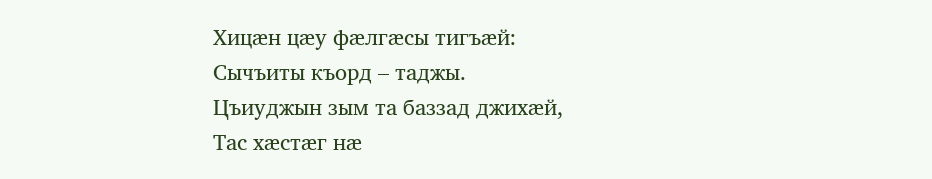Хицæн цæу фæлгæсы тигъæй:
Сычъиты къорд – таджы.
Цъиуджын зым та баззад джихæй,
Тас хæстæг нæ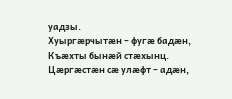уадзы.
Хуыргæрчытæн – фугæ бадæн,
Къæхты бынæй стæхынц.
Цæргæстæн сæ улæфт – адæн,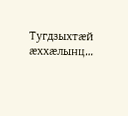Тугдзыхтæй æххæлынц…